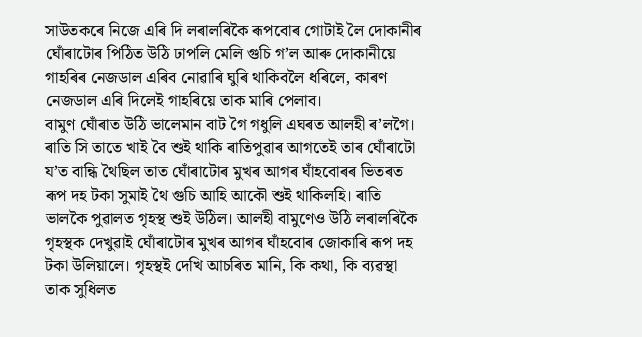সাউতকৰে নিজে এৰি দি লৰালৰিকৈ ৰূপবোৰ গোটাই লৈ দোকানীৰ ঘোঁৰাটোৰ পিঠিত উঠি ঢাপলি মেলি গুচি গ’ল আৰু দোকানীয়ে গাহৰিৰ নেজডাল এৰিব নোৱাৰি ঘুৰি থাকিবলৈ ধৰিলে, কাৰণ নেজডাল এৰি দিলেই গাহৰিয়ে তাক মাৰি পেলাব।
বামুণ ঘোঁৰাত উঠি ভালেমান বাট গৈ গধুলি এঘৰত আলহী ৰ’লগৈ। ৰাতি সি তাতে খাই বৈ শুই থাকি ৰাতিপুৱাৰ আগতেই তাৰ ঘোঁৰাটো য’ত বান্ধি থৈছিল তাত ঘোঁৰাটোৰ মুখৰ আগৰ ঘাঁহবোৰৰ ভিতৰত ৰূপ দহ টকা সুমাই থৈ গুচি আহি আকৌ শুই থাকিলহি। ৰাতি ভালকৈ পুৱালত গৃহস্থ শুই উঠিল। আলহী বামুণেও উঠি লৰালৰিকৈ গৃহস্থক দেখুৱাই ঘোঁৰাটোৰ মুখৰ আগৰ ঘাঁহবোৰ জোকাৰি ৰূপ দহ টকা উলিয়ালে। গৃহস্থই দেখি আচৰিত মানি, কি কথা, কি ব্যৱস্থা তাক সুধিলত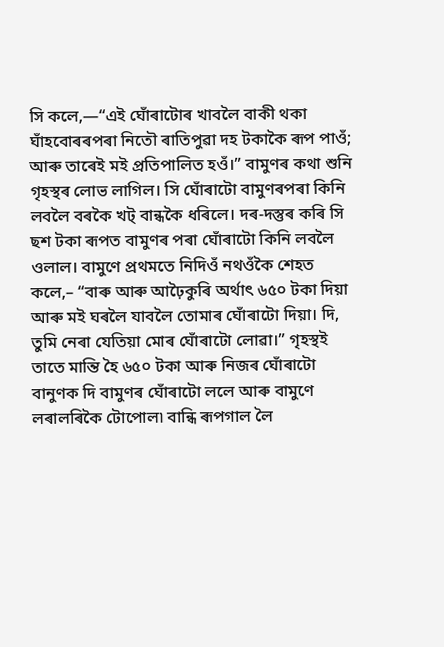সি কলে,—“এই ঘোঁৰাটোৰ খাবলৈ বাকী থকা ঘাঁহবোৰৰপৰা নিতৌ ৰাতিপুৱা দহ টকাকৈ ৰূপ পাওঁ; আৰু তাৰেই মই প্ৰতিপালিত হওঁ।” বামুণৰ কথা শুনি গৃহস্থৰ লোভ লাগিল। সি ঘোঁৰাটো বামুণৰপৰা কিনি লবলৈ বৰকৈ খট্ বান্ধকৈ ধৰিলে। দৰ-দস্তুৰ কৰি সি ছশ টকা ৰূপত বামুণৰ পৰা ঘোঁৰাটো কিনি লবলৈ ওলাল। বামুণে প্ৰথমতে নিদিওঁ নথওঁকৈ শেহত কলে,– “বাৰু আৰু আঢ়ৈকুৰি অৰ্থাৎ ৬৫০ টকা দিয়া আৰু মই ঘৰলৈ যাবলৈ তোমাৰ ঘোঁৰাটো দিয়া। দি, তুমি নেৰা যেতিয়া মোৰ ঘোঁৰাটো লোৱা।” গৃহস্থই তাতে মান্তি হৈ ৬৫০ টকা আৰু নিজৰ ঘোঁৰাটো বানুণক দি বামুণৰ ঘোঁৰাটো ললে আৰু বামুণে লৰালৰিকৈ টোপোল৷ বান্ধি ৰূপগাল লৈ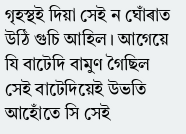গৃহস্থই দিয়া সেই ন ঘোঁৰাত উঠি গুচি আহিল। আগেয়ে যি বাটেদি বামুণ গৈছিল সেই বাটেদিয়েই উভতি আহোঁতে সি সেই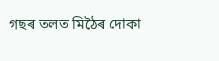গছৰ তলত মিঠৈৰ দোকা